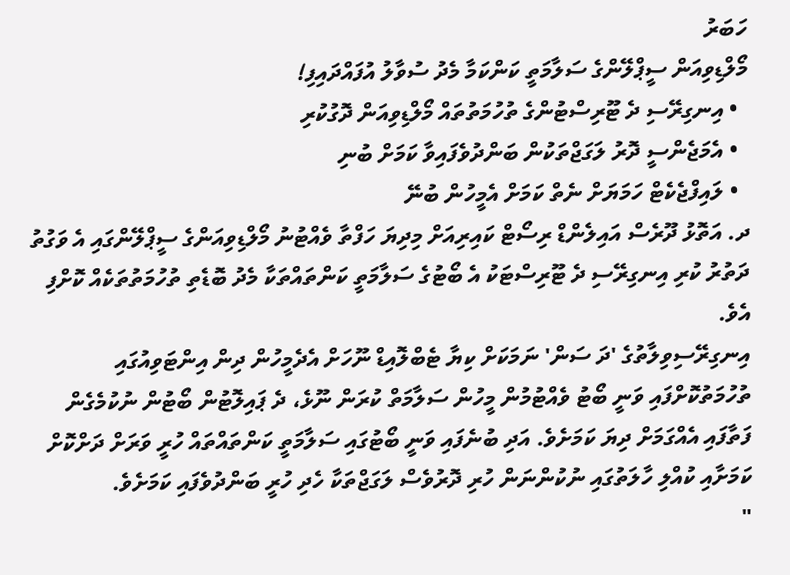ހަބަރު
މޯލްޑިވިއަން ސީޕްލޭންގެ ސަލާމަތީ ކަންކަމާ މެދު ސުވާލު އުފައްދައިފި!
  • އިނގިރޭސި ދެ ޓޫރިސްޓުންގެ ތުހުމަތުތައް މޯލްޑިވިއަން ދޮގުކުރި
  • އެމަޖެންސީ ދޮރު ލަގަޖްތަކުން ބަންދުވެފައިވާ ކަމަށް ބުނި
  • ލައިފްޖެކެޓް ހަމަޔަށް ނެތް ކަމަށް އެމީހުން ބުނޭ
ދ. އަތޮޅު ދޫރެސް އައިލެންޑް ރިސޯޓް ކައިރިއަށް މިދިޔަ ހަފްތާ ވެއްޓުނު މޯލްޑިވިއަންގެ ސީޕްލޭންގައި އެ ވަގުތު ދަތުރު ކުރި އިނގިރޭސި ދެ ޓޫރިސްޓަކު އެ ބޯޓުގެ ސަލާމަތީ ކަންތައްތަކާ މެދު ބޮޑެތި ތުހުމަތުތަކެއް ކޮށްފި އެވެ.
އިނގިރޭސިވިލާތުގެ 'ދަ ސަން' ނަމަކަށް ކިޔާ ޓެބްލޮއިޑް ނޫހަށް އެދެމީހުން ދިން އިންޓަވިއުގައި ތުހުމަތުކޮށްފައި ވަނީ ބޯޓު ވެއްޓުމުން މީހުން ސަލާމަތް ކުރަން ނޫޅެ، ދެ ޕައިލޮޓުން ބޯޓުން ނުކުމެގެން ފަތާފައި އެއްގަމަށް ދިޔަ ކަމަށެވެ. އަދި ބުނެފައި ވަނީ ބޯޓުގައި ސަލާމަތީ ކަންތައްތައް ހުރީ ވަރަށް ދަށްކޮށް ކަމަށާއި ކުއްލި ހާލަތުގައި ނުކުންނަން ހުރި ދޮރުވެސް ލަގަޖްތަކާ ހެދި ހުރީ ބަންދުވެފައި ކަމަށެވެ.
"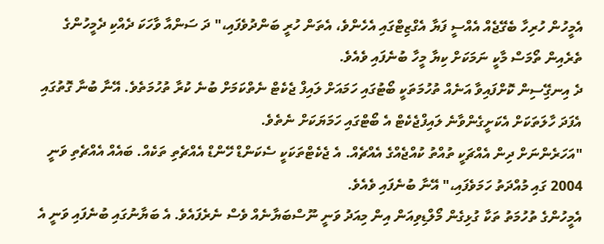އެމީހުން ހުރިހާ ބެގޭޖެއް އެއްސީ ފަޔާ އެގްޒިޓްގައި އެހެންވެ، އެތަން ހުރީ ބަންދުވެފައި،" ދަ ސަންއާ ވާހަކަ ދެއްކި ދެމީހުންގެ ތެރެއިން ތޯމަސް މާކީ ނަމަކަށް ކިޔާ މީހާ ބުނެފައި ވެއެވެ.
ދެ އިނގިޭސިން ކޮށްފައިވާ އަނެއް ތުހުމަތަކީ ބޯޓުގައި ހަމައަށް ލައިފް ޖެކެޓް ނެތްކަމަށް ބުނެ ކުރާ ތުހުމަތެވެ. އޭނާ ބުނާ ގޮތުގައި އެފަދަ ހާލަތަކަށް އެކަށީގެންވާނެ ލައިފްޖެކެޓް އެ ބޯޓްގައި ހަމަޔަކަށް ނެތެވެ.
"އަހަރެންނަށް ދިން އެއްޗަކީ ތުއްތު ކުއްޖެއްގެ އެއްޗެއް. އެ ޖެކެޓްތަކަކީ ސެކަންޑް ހޭންޑް އެއްޗެތި ތަކެއް. ބައެއް އެއްޗެތި ވަނީ 2004 ގައި މުއްދަތު ހަމަވެފައި،" އޭނާ ބުނެފައި ވެއެވެ.
އެމީހުންގެ ތުހުމަތު ތަކާ ގުޅިގެން މޯލްޑިވިއަން އިން މިއަދު ވަނީ ނޫސްބަޔާނެއް ވެސް ނެރެފައެވެ. އެ ބަޔާނުގައި ބުނެފައި ވަނީ އެ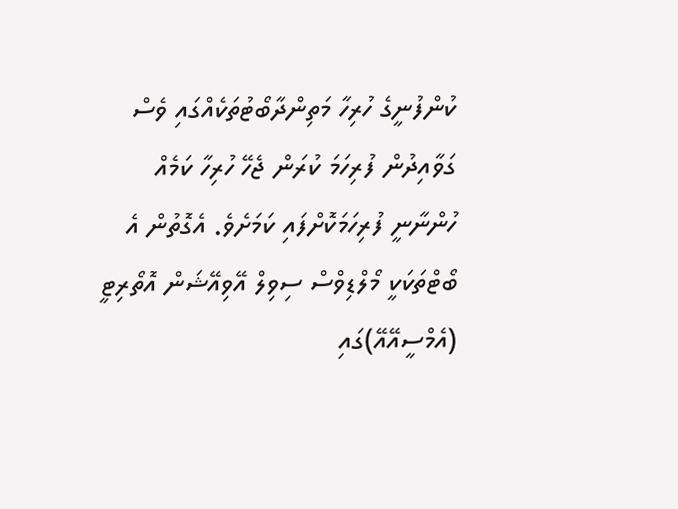ކުންފުނީގެ ހުރިހާ މަތިންދާބޯޓުތަކެއްގައި ވެސް ގަވާއިދުން ފުރިހަމަ ކުރަން ޖެހޭ ހުރިހާ ކަމެއް ހުންނާނީ ފުރިހަމަކޮށްފައި ކަމަށެވެ. އެގޮތުން އެ ބޯޓްތަކަކީ މޯލްޑިވްސް ސިވިލް އޭވިއޭޝަން އޮތޯރިޓީ (އެމްސީއޭއޭ)ގައި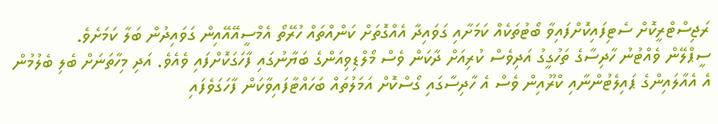ރަޖިސްޓްރީކޮށް ސެޓިފައިކޮށްފައިވާ ބޯޓުތަކެއް ކަމަށާއި ގަވައިދާ އެއްގޮތަށް ކަންއްތައް ހުރޭތޯ އެމްސީއޭއޭއިން ގަވައިދުން ބަލާ ކަމަށެވެ.
ސީޕްލޭން ވެއްޓުނު ހާދިސާގެ ތަހުގީގު އަދިވެސް ކުރިއަށް ދާކަން ވެސް މޯލްޑިވިއަންގެ ބަޔާނުގައި ފާހަގަކޮށްފައި ވެއެވެ. އަދި މިހާތަނަށް ބެލި ބެލުމުން އެ އެއާލައިންގެ ޕައިލެޓުންނާއި ކްރޫއިން ވެސް އެ ހާދިސާގައި ގޯސްކޮށް އަމަލުތައް ބަހައްޓާފައިވާކަން ފާހަގަވެފައި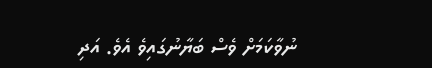ނުވާކަމަށް ވެސް ބަޔާނުގައިވެ އެވެ. އަދި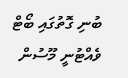ބުނި ގޮތުގައި ބޯޓް ވެއްޓުނީ މޫސުން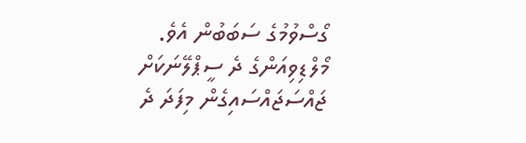ގޯސްވުމުގެ ސަބަބުން އެވެ.
މޯލްޑިވިއަންގެ ދެ ސީޕްލޭނަކަށް ޖައްސަޖައްސައިގެން މިފަދަ ދެ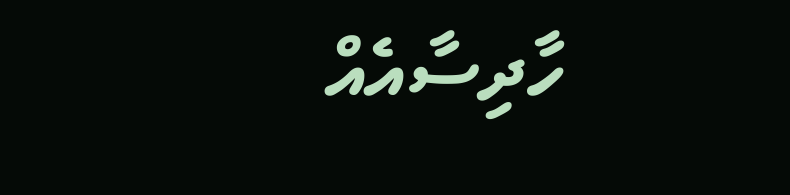ހާދިސާއެއް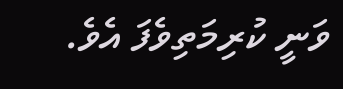ވަނީ ކުރިމަތިވެފަ އެވެ.